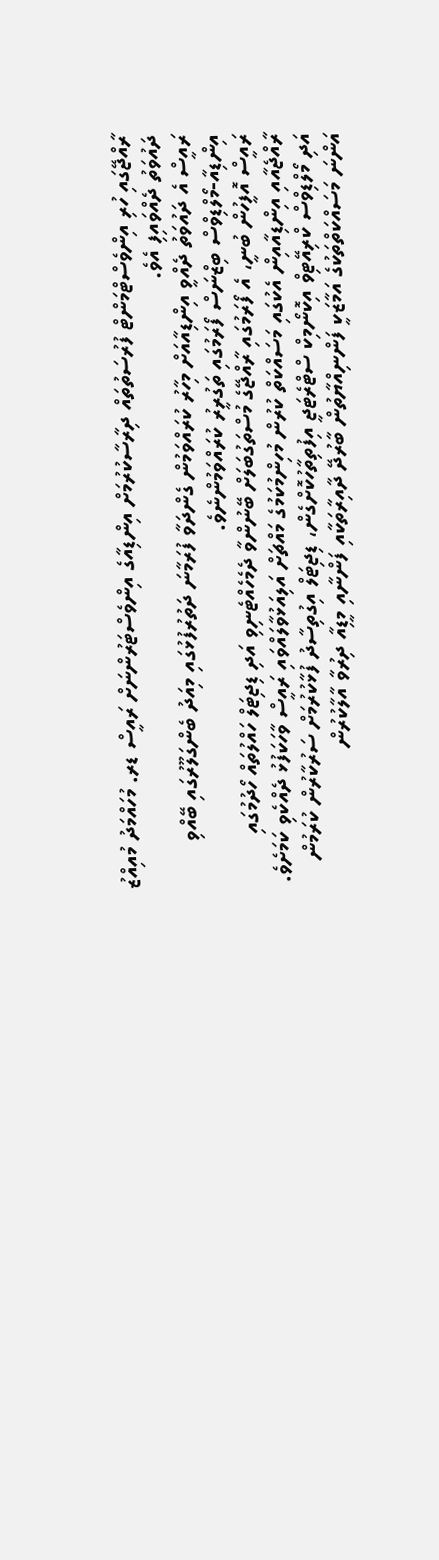ރާއްޖޭގައި ހުރި އިންވެސްޓްމަންޓް ފުރުސަތުތައް ދިރާސާކުރުމަށް އިންޑިއާގެ އިންވެސްޓަރުންނަށް ރައީސް ޑރ. މުހައްމަދު މުއިއްޒު ދައުވަތު ދެއްވައިފި އެވެ.
ރައީސް އެ ދައުވަތު ދެއްވީ އިންޑިއާއަށް މިހާރު ކުރައްވަމުން ގެންދަވާ ފުރަމާނަ ދަތުރުފުޅުގައި މިއަދު ބެންގަލޫރުގައި ބޭއްވި އިންޑިއާ-މޯލްޑިވްސް ބިޒްނަސް ފޯރަމުގައި ތަގުރީރު ކުރައްވަމުންނެވެ.
ރައީސް އޮފީހުން ބުނީ، އެ ފޯރަމުގައި ރާއްޖޭގެ މުސްތަގުބަލަށް ބޭނުންވާ ދެމެހެއްޓެނިވި އަދި ޑިޖިޓަލް ހައްލުތައް ހޯދުމުގައި ރާއްޖެއާއި އިންޑިއާއިން އެކުގައި މަސައްކަތް ކުރުން މުހިންމުކަމުގެ މައްޗަށް އަލިއަޅުވާލައްވައި ރައީސް ވާހަކަފުޅު ދެއްކެވި ކަމަށެވެ.
އަދި މޯލްޑިވްސް ކްރިއޭޓިވް އިކޮނޯމިކް ސްޓްރެޓަޖީ އިފުތިތާހުކޮށްގެން، ޑިޖިޓަލް އިގުތިސާދު ފުޅާކުރުމަށް ސަރުކާރުން ކުރަމުން އަންނަ މަސައްކަތްތަކުގެ އަމާޒަކީ ފަންނިއްޔާތުން ބާރުދޭ ދާއިރާތަކާއި ފަންނާއި މީޑިއާ ދިރުވާ އާލާކުރުން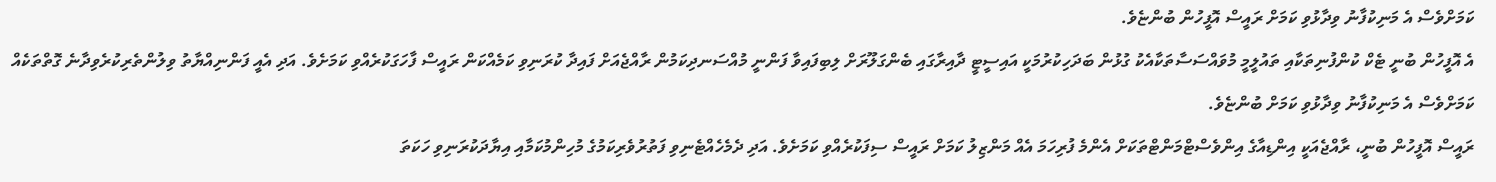ކަމަށްވެސް އެ މަނިކުފާނު ވިދާޅުވި ކަމަށް ރައީސް އޮފީހުން ބުންޏެވެ.
އެ އޮފީހުން ބުނީ ޓެކް ކުންފުނިތަކާއި ތައުލީމީ މުވައްސަސާތަކާއެކު ގުޅުން ބަދަހިކުރުމަކީ އައިސީޓީ ދާއިރާގައި ބެންގަލޫރަށް ލިބިފައިވާ ފަންނީ މުއްސަނދިކަމުން ރާއްޖެއަށް ފައިދާ ކުރަނިވި ކަމެއްކަން ރައީސް ފާހަގަކުރެއްވި ކަމަށެވެ. އަދި އެއީ ފަންނިއްޔާތު ވިލުންތެރިކުރެވިދާނެ ގޮތްތަކެއް ކަމަށްވެސް އެ މަނިކުފާނު ވިދާޅުވި ކަމަށް ބުންޏެވެ.
ރައީސް އޮފީހުން ބުނީ، ރާއްޖެއަކީ އިންޑިއާގެ އިންވެސްޓްމަންޓްތަކަށް އެންމެ ފުރިހަމަ އެއް މަންޒިލު ކަމަށް ރައީސް ސިފަކުރެއްވި ކަމަށެވެ. އަދި ދެމެހެއްޓެނިވި ފަތުރުވެރިކަމުގެ މުހިންމުކަމާއި އިޔާދަކުރަނިވި ހަކަތަ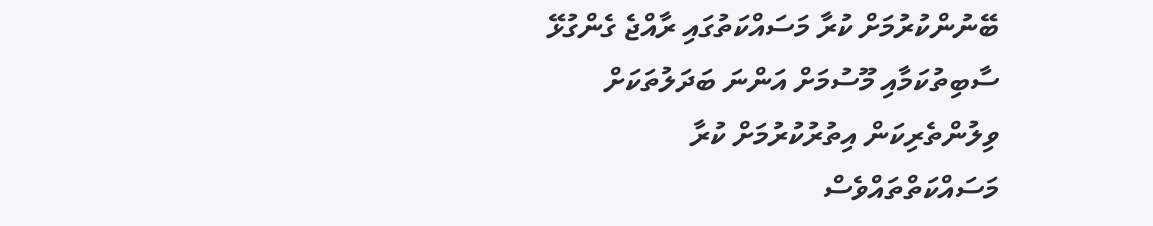ބޭނުންކުރުމަށް ކުރާ މަސައްކަތުގައި ރާއްޖެ ގެންގުޅޭ ސާބިތުކަމާއި މޫސުމަށް އަންނަ ބަދަލުތަކަށް ވިލުންތެރިކަން އިތުރުކުރުމަށް ކުރާ މަސައްކަތްތައްވެސް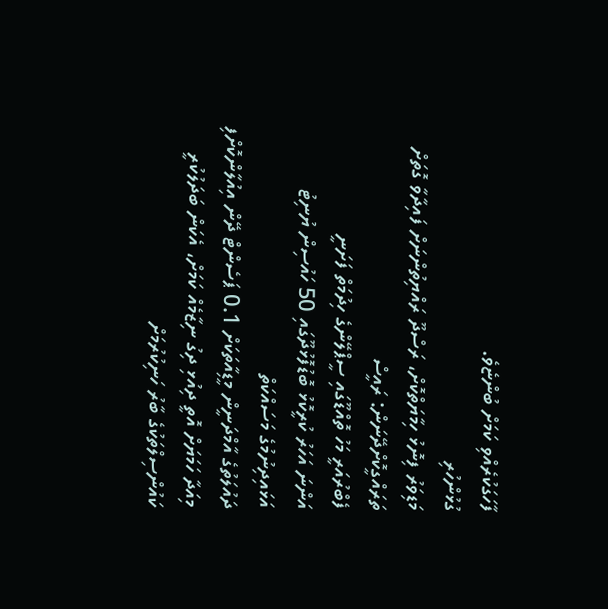ފާހަގަކުރެއްވި ކަމަށް ބުންޏެވެ.
ގުޅުންހުރި
މަޑިވަރު ފިނޮޅު ހިމާޔަތްކޮށް، ރަސްދޫ ރައްޔިތުންނަށް ފައިދާވާ ގޮތަށް ތަރައްގީކޮށްދޭނަން: ރައީސް
ފެބްރުއަރީ މަހު ތޮއްޑޫގައި ސީޕްލޭންގެ ހިދުމަތް ފަށަނީ
އަންނަ އަހަރު ކުރީކޮޅު ބޮޑުފޮޅުދޫގައި 50 ހައުސިން ޔުނިޓު އަޅައިދިނުމުގެ މަސައްކަތް
ދައުލަތުގެ އާމްދަނީން މީޑިއާތަކަށް 0.1 ޕަސެންޓް ދޭން އިއުލާންކޮށްފި
މިއަދާ ހަމަޔަށް އޮތީ ދިއުޅި ދިގު ނިޒާމެއް ކަމަށް، އެކަން ބަދަލުކުރީ
ކައުންސިލްތަކުގެ ބާރު ހަނިކުރުމަށް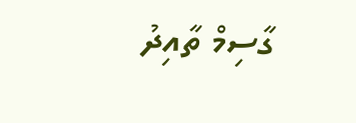ގާސިމް ތާއިދު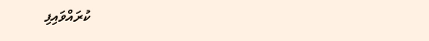ކުރައްވައިފި